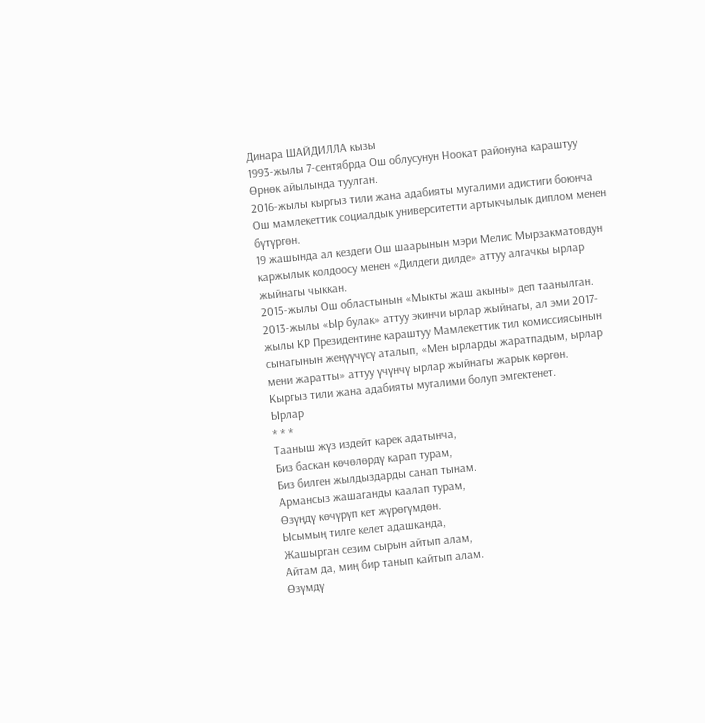Динара ШАЙДИЛЛА кызы
1993-жылы 7-сентябрда Ош облусунун Ноокат районуна караштуу Өрнөк айылында туулган.
2016-жылы кыргыз тили жана адабияты мугалими адистиги боюнча Ош мамлекеттик социалдык университетти артыкчылык диплом менен бүтүргөн.
19 жашында ал кездеги Ош шаарынын мэри Мелис Мырзакматовдун каржылык колдоосу менен «Дилдеги дилде» аттуу алгачкы ырлар жыйнагы чыккан.
2015-жылы Ош областынын «Мыкты жаш акыны» деп таанылган.
2013-жылы «Ыр булак» аттуу экинчи ырлар жыйнагы, ал эми 2017-жылы КР Президентине караштуу Мамлекеттик тил комиссиясынын сынагынын жеңүүчүсү аталып, «Мен ырларды жаратпадым, ырлар мени жаратты» аттуу үчүнчү ырлар жыйнагы жарык көргөн.
Кыргыз тили жана адабияты мугалими болуп эмгектенет.
Ырлар
* * *
Тааныш жүз издейт карек адатынча,
Биз баскан көчөлөрдү карап турам,
Биз билген жылдыздарды санап тынам.
Армансыз жашаганды каалап турам,
Өзүңдү көчүрүп кет жүрөгүмдөн.
Ысымың тилге келет адашканда,
Жашырган сезим сырын айтып алам,
Айтам да, миң бир танып кайтып алам.
Өзүмдү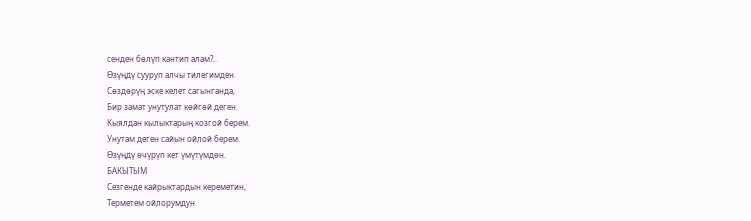сенден бөлүп кантип алам?..
Өзүңдү сууруп алчы тилегимден.
Сөздөрүң эске келет сагынганда,
Бир замат унутулат көйгөй деген.
Кыялдан кылыктарың козгой берем.
Унутам деген сайын ойлой берем.
Өзүңдү өчүрүп кет үмүтүмдөн.
БАКЫТЫМ
Сезгенде кайрыктардын кереметин,
Терметем ойлорумдун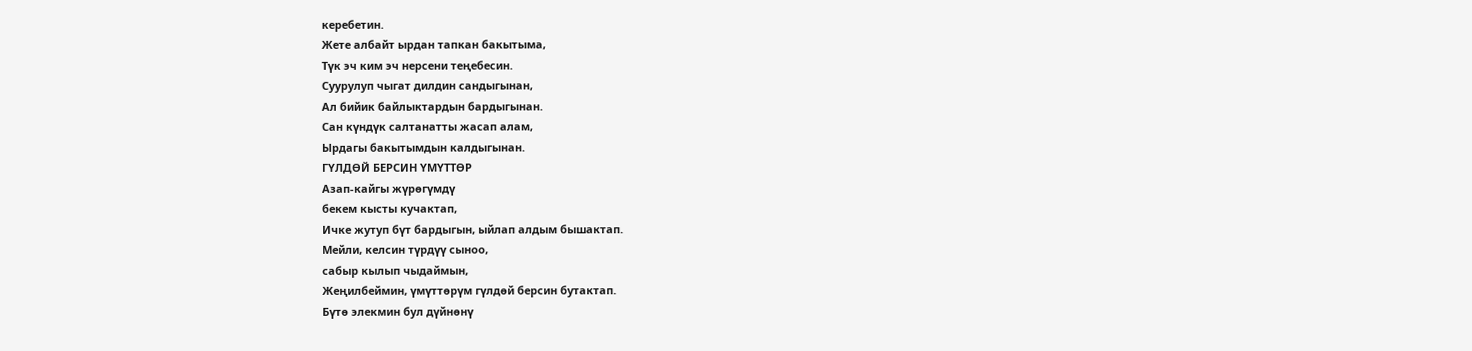керебетин.
Жете албайт ырдан тапкан бакытыма,
Түк эч ким эч нерсени теңебесин.
Суурулуп чыгат дилдин сандыгынан,
Ал бийик байлыктардын бардыгынан.
Сан күндүк салтанатты жасап алам,
Ырдагы бакытымдын калдыгынан.
ГҮЛДӨЙ БЕРСИН ҮМҮТТӨР
Азап-кайгы жүрөгүмдү
бекем кысты кучактап,
Ичке жутуп бүт бардыгын, ыйлап алдым бышактап.
Мейли, келсин түрдүү сыноо,
сабыр кылып чыдаймын,
Жеңилбеймин, үмүттөрүм гүлдөй берсин бутактап.
Бүтө элекмин бул дүйнөнү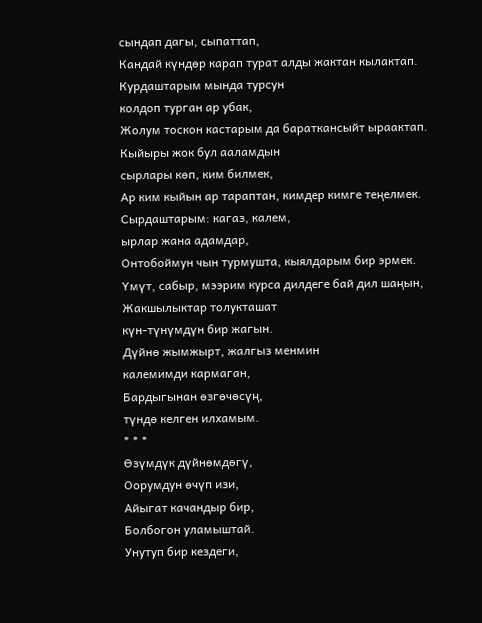сындап дагы, сыпаттап,
Кандай күндөр карап турат алды жактан кылактап.
Курдаштарым мында турсун
колдоп турган ар убак,
Жолум тоскон кастарым да бараткансыйт ыраактап.
Кыйыры жок бул ааламдын
сырлары көп, ким билмек,
Ар ким кыйын ар тараптан, кимдер кимге теңелмек.
Сырдаштарым: кагаз, калем,
ырлар жана адамдар,
Онтобоймун чын турмушта, кыялдарым бир эрмек.
Үмүт, сабыр, мээрим курса дилдеге бай дил шаңын,
Жакшылыктар толукташат
күн-түнүмдүн бир жагын.
Дүйнө жымжырт, жалгыз менмин
калемимди кармаган,
Бардыгынан өзгөчөсүң,
түндө келген илхамым.
* * *
Өзүмдүк дүйнөмдөгү,
Оорумдун өчүп изи,
Айыгат качандыр бир,
Болбогон уламыштай.
Унутуп бир кездеги,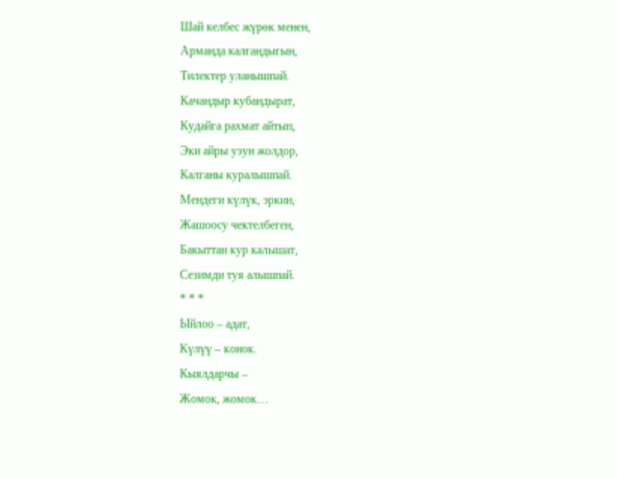Шай келбес жүрөк менен,
Арманда калгандыгын,
Тилектер уланышпай.
Качандыр кубандырат,
Кудайга рахмат айтып,
Эки айры узун жолдор,
Калганы куралышпай.
Мендеги күлүк, эркин,
Жашоосу чектелбеген,
Бакыттан кур калышат,
Сезимди туя алышпай.
* * *
Ыйлоо – адат,
Күлүү – конок.
Кыялдарчы –
Жомок, жомок…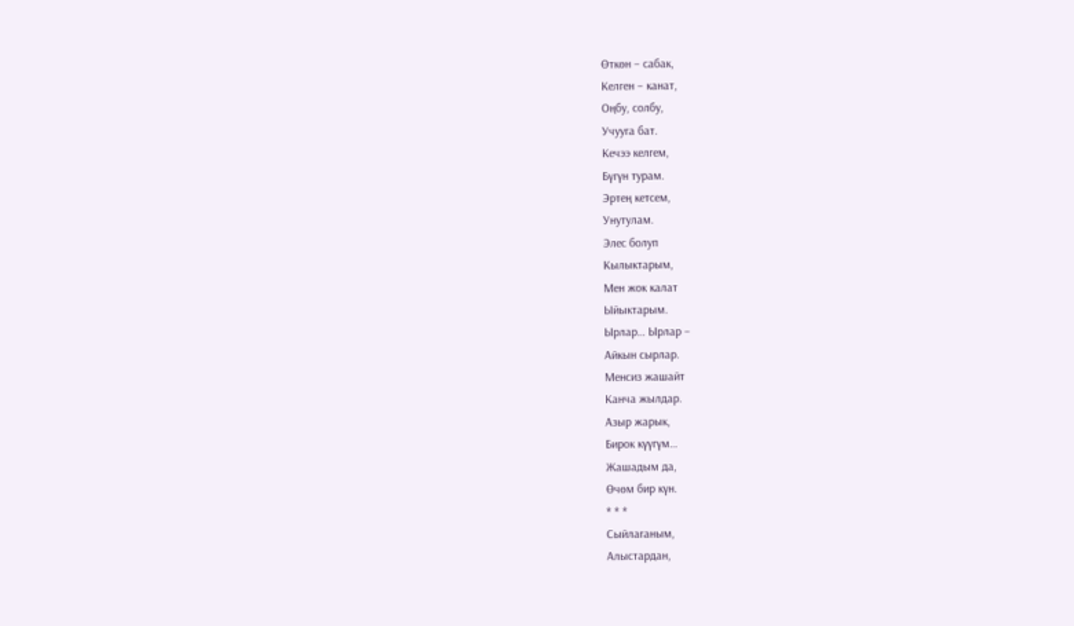Өткөн – сабак,
Келген – канат,
Оңбу, солбу,
Учууга бат.
Кечээ келгем,
Бүгүн турам.
Эртең кетсем,
Унутулам.
Элес болуп
Кылыктарым,
Мен жок калат
Ыйыктарым.
Ырлар… Ырлар –
Айкын сырлар.
Менсиз жашайт
Канча жылдар.
Азыр жарык,
Бирок күүгүм…
Жашадым да,
Өчөм бир күн.
* * *
Сыйлаганым,
Алыстардан,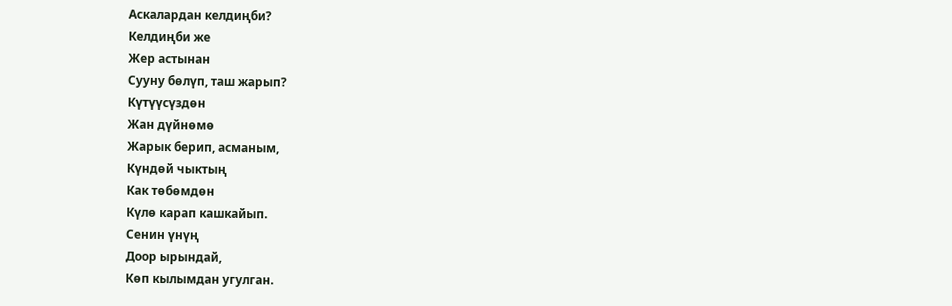Аскалардан келдиңби?
Келдиңби же
Жер астынан
Сууну бөлүп, таш жарып?
Күтүүсүздөн
Жан дүйнөмө
Жарык берип, асманым,
Күндөй чыктың
Как төбөмдөн
Күлө карап кашкайып.
Сенин үнүң
Доор ырындай,
Көп кылымдан угулган.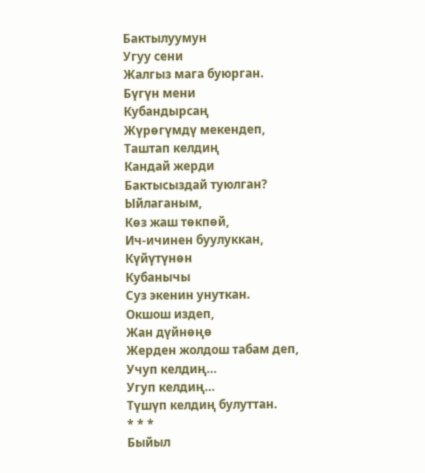Бактылуумун
Угуу сени
Жалгыз мага буюрган.
Бүгүн мени
Кубандырсаң
Жүрөгүмдү мекендеп,
Таштап келдиң
Кандай жерди
Бактысыздай туюлган?
Ыйлаганым,
Көз жаш төкпөй,
Ич-ичинен буулуккан,
Күйүтүнөн
Кубанычы
Суз экенин унуткан.
Окшош издеп,
Жан дүйнөңө
Жерден жолдош табам деп,
Учуп келдиң…
Угуп келдиң…
Түшүп келдиң булуттан.
* * *
Быйыл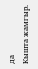да
Кышта жамгыр.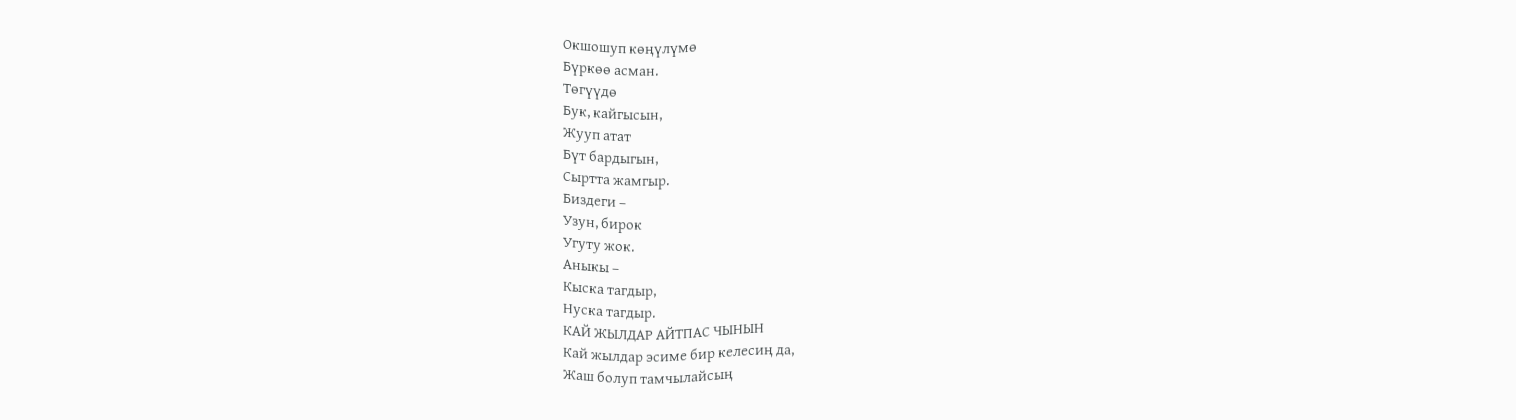Окшошуп көңүлүмө
Бүркөө асман.
Төгүүдө
Бук, кайгысын,
Жууп атат
Бүт бардыгын,
Сыртта жамгыр.
Биздеги –
Узун, бирок
Угуту жок.
Аныкы –
Кыска тагдыр,
Нуска тагдыр.
КАЙ ЖЫЛДАР АЙТПАС ЧЫНЫН
Кай жылдар эсиме бир келесиң да,
Жаш болуп тамчылайсың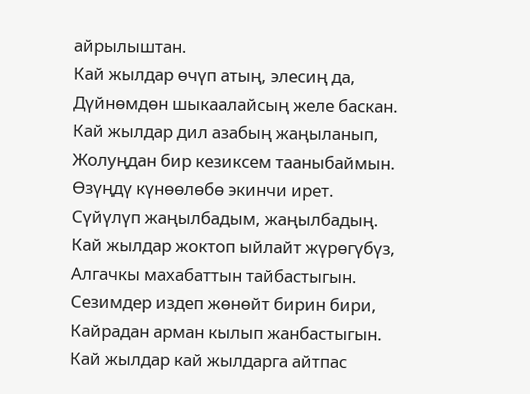айрылыштан.
Кай жылдар өчүп атың, элесиң да,
Дүйнөмдөн шыкаалайсың желе баскан.
Кай жылдар дил азабың жаңыланып,
Жолуңдан бир кезиксем тааныбаймын.
Өзүңдү күнөөлөбө экинчи ирет.
Сүйүлүп жаңылбадым, жаңылбадың.
Кай жылдар жоктоп ыйлайт жүрөгүбүз,
Алгачкы махабаттын тайбастыгын.
Сезимдер издеп жөнөйт бирин бири,
Кайрадан арман кылып жанбастыгын.
Кай жылдар кай жылдарга айтпас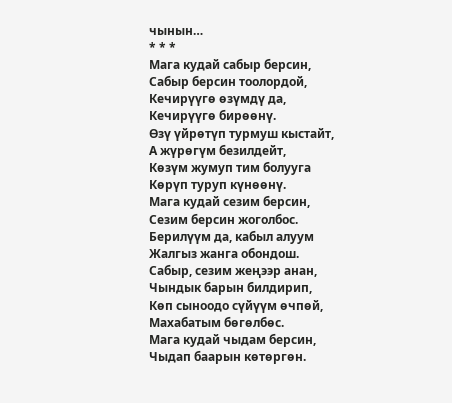чынын…
* * *
Мага кудай сабыр берсин,
Сабыр берсин тоолордой,
Кечирүүгө өзүмдү да,
Кечирүүгө бирөөнү.
Өзү үйрөтүп турмуш кыстайт,
А жүрөгүм безилдейт,
Көзүм жумуп тим болууга
Көрүп туруп күнөөнү.
Мага кудай сезим берсин,
Сезим берсин жоголбос.
Берилүүм да, кабыл алуум
Жалгыз жанга обондош.
Сабыр, сезим жеңээр анан,
Чындык барын билдирип,
Көп сыноодо сүйүүм өчпөй,
Махабатым бөгөлбөс.
Мага кудай чыдам берсин,
Чыдап баарын көтөргөн.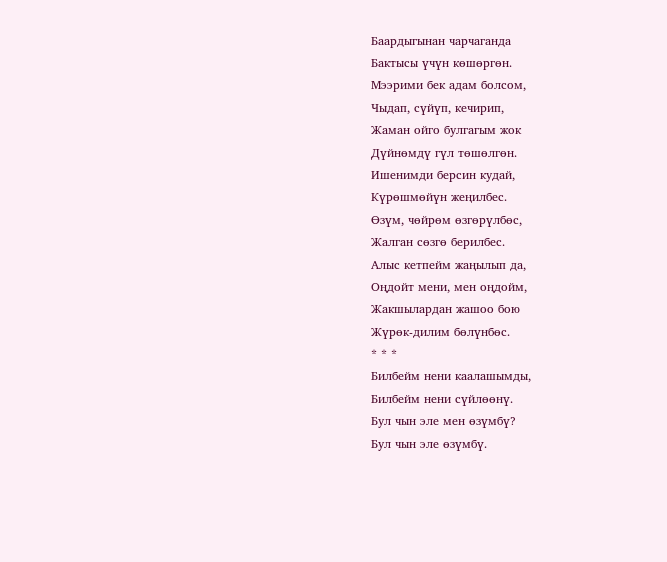Баардыгынан чарчаганда
Бактысы үчүн көшөргөн.
Мээрими бек адам болсом,
Чыдап, сүйүп, кечирип,
Жаман ойго булгагым жок
Дүйнөмдү гүл төшөлгөн.
Ишенимди берсин кудай,
Күрөшмөйүн жеңилбес.
Өзүм, чөйрөм өзгөрүлбөс,
Жалган сөзгө берилбес.
Алыс кетпейм жаңылып да,
Оңдойт мени, мен оңдойм,
Жакшылардан жашоо бою
Жүрөк-дилим бөлүнбөс.
* * *
Билбейм нени каалашымды,
Билбейм нени сүйлөөнү.
Бул чын эле мен өзүмбү?
Бул чын эле өзүмбү.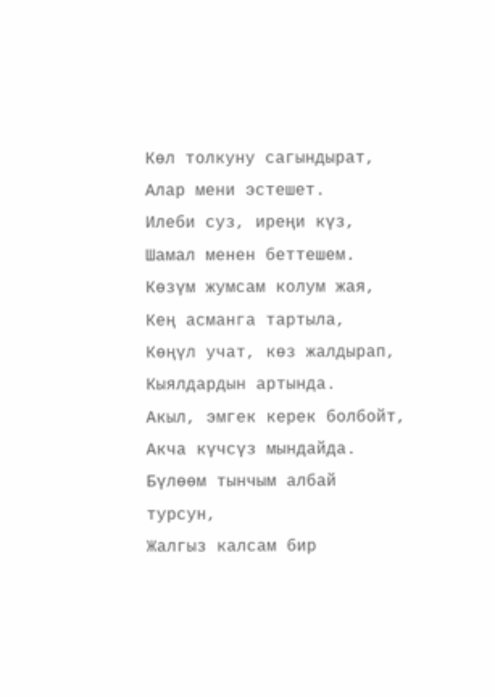Көл толкуну сагындырат,
Алар мени эстешет.
Илеби суз, иреңи күз,
Шамал менен беттешем.
Көзүм жумсам колум жая,
Кең асманга тартыла,
Көңүл учат, көз жалдырап,
Кыялдардын артында.
Акыл, эмгек керек болбойт,
Акча күчсүз мындайда.
Бүлөөм тынчым албай турсун,
Жалгыз калсам бир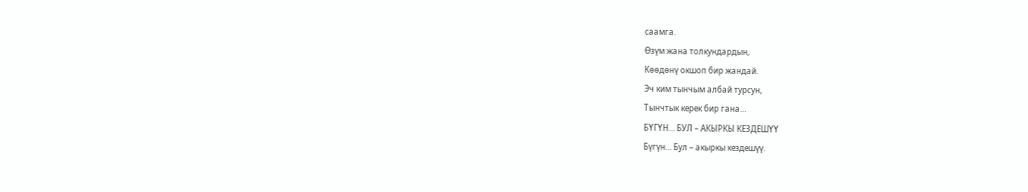саамга.
Өзүм жана толкундардын,
Көөдөнү окшоп бир жандай.
Эч ким тынчым албай турсун,
Тынчтык керек бир гана…
БҮГҮН… БУЛ – АКЫРКЫ КЕЗДЕШҮҮ
Бүгүн… Бул – акыркы кездешүү.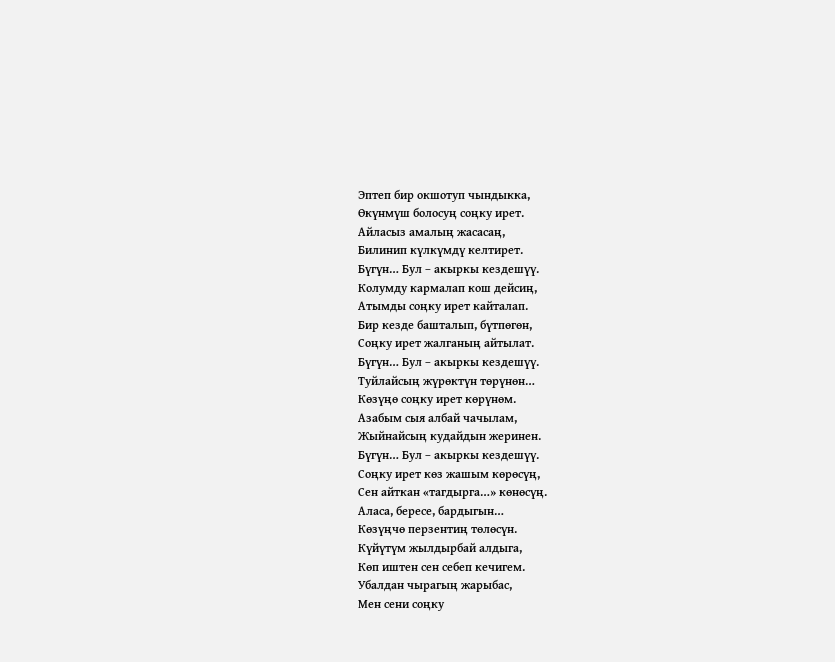Эптеп бир окшотуп чындыкка,
Өкүнмүш болосуң соңку ирет.
Айласыз амалың жасасаң,
Билинип күлкүмдү келтирет.
Бүгүн… Бул – акыркы кездешүү.
Колумду кармалап кош дейсиң,
Атымды соңку ирет кайталап.
Бир кезде башталып, бүтпөгөн,
Соңку ирет жалганың айтылат.
Бүгүн… Бул – акыркы кездешүү.
Туйлайсың жүрөктүн төрүнөн…
Көзүңө соңку ирет көрүнөм.
Азабым сыя албай чачылам,
Жыйнайсың кудайдын жеринен.
Бүгүн… Бул – акыркы кездешүү.
Соңку ирет көз жашым көрөсүң,
Сен айткан «тагдырга…» көнөсүң.
Аласа, бересе, бардыгын…
Көзүңчө перзентиң төлөсүн.
Күйүтүм жылдырбай алдыга,
Көп иштен сен себеп кечигем.
Убалдан чырагың жарыбас,
Мен сени соңку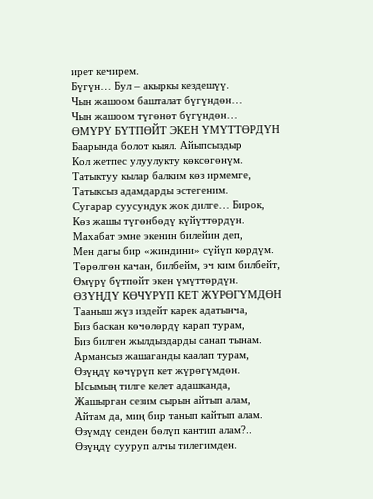ирет кечирем.
Бүгүн… Бул – акыркы кездешүү.
Чын жашоом башталат бүгүндөн…
Чын жашоом түгөнөт бүгүндөн…
ӨМҮРҮ БҮТПӨЙТ ЭКЕН ҮМҮТТӨРДҮН
Баарында болот кыял. Айыпсыздыр
Кол жетпес улуулукту көксөгөнүм.
Татыктуу кылар балким көз ирмемге,
Татыксыз адамдарды эстегеним.
Сугарар суусундук жок дилге… Бирок,
Көз жашы түгөнбөдү күйүттөрдүн.
Махабат эмне экенин билейин деп,
Мен дагы бир «жиндини» сүйүп көрдүм.
Төрөлгөн качан, билбейм, эч ким билбейт,
Өмүрү бүтпөйт экен үмүттөрдүн.
ӨЗҮҢДҮ КӨЧҮРҮП КЕТ ЖҮРӨГҮМДӨН
Тааныш жүз издейт карек адатынча,
Биз баскан көчөлөрдү карап турам,
Биз билген жылдыздарды санап тынам.
Армансыз жашаганды каалап турам,
Өзүңдү көчүрүп кет жүрөгүмдөн.
Ысымың тилге келет адашканда,
Жашырган сезим сырын айтып алам,
Айтам да, миң бир танып кайтып алам.
Өзүмдү сенден бөлүп кантип алам?..
Өзүңдү сууруп алчы тилегимден.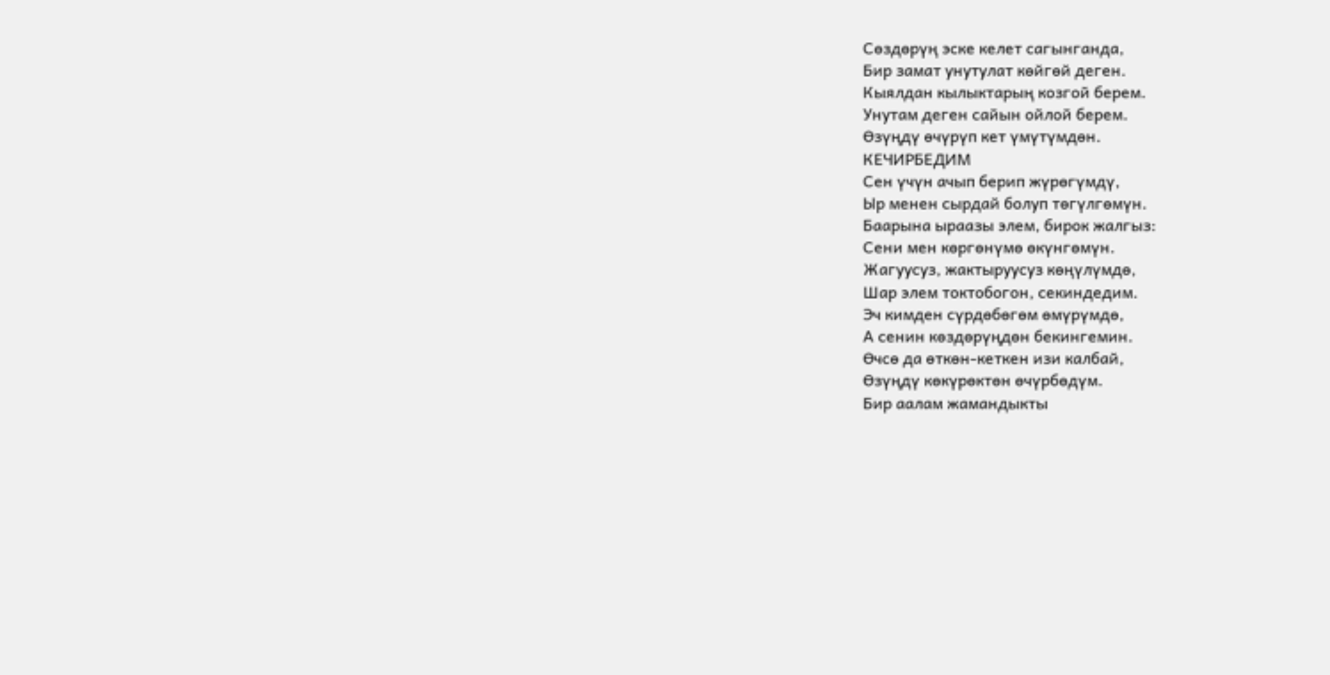Сөздөрүң эске келет сагынганда,
Бир замат унутулат көйгөй деген.
Кыялдан кылыктарың козгой берем.
Унутам деген сайын ойлой берем.
Өзүңдү өчүрүп кет үмүтүмдөн.
КЕЧИРБЕДИМ
Сен үчүн ачып берип жүрөгүмдү,
Ыр менен сырдай болуп төгүлгөмүн.
Баарына ыраазы элем, бирок жалгыз:
Сени мен көргөнүмө өкүнгөмүн.
Жагуусуз, жактыруусуз көңүлүмдө,
Шар элем токтобогон, секиндедим.
Эч кимден сүрдөбөгөм өмүрүмдө,
А сенин көздөрүңдөн бекингемин.
Өчсө да өткөн-кеткен изи калбай,
Өзүңдү көкүрөктөн өчүрбөдүм.
Бир аалам жамандыкты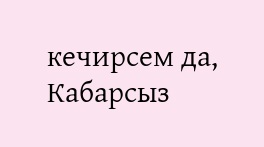кечирсем да,
Кабарсыз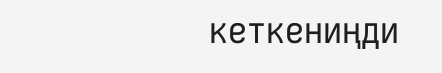кеткениңди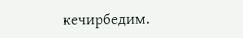кечирбедим.